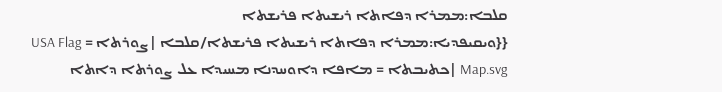ܩܠܒܐ:ܡܡܪܐ ܕܦܐܬܐ ܪܝܫܝܬܐ ܦܪܝܫܬܐ
{{ܘܝܩܝܦܕܝܐ:ܡܡܪܐ ܕܦܐܬܐ ܪܝܫܝܬܐ ܦܪܝܫܬܐ/ܩܠܒܐ |ܨܘܪܬܐ = USA Flag Map.svg |ܟܬܝܒܬܐ = ܡܐܦܐ ܕܐܘܚܕܢܐ ܡܚܝܕܐ ܥܠ ܨܘܪܬܐ ܕܐܬܐ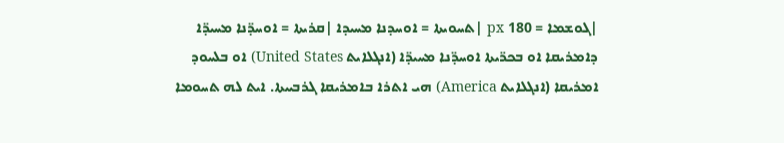|ܓܘܫܡܐ = 180 px |ܬܚܘܝܬܐ = ܐܘܚܕܢܐ ܡܚܝܕܐ |ܩܪܝܬܐ = ܐܘܚܕ̈ܢܐ ܡܚܝܕ̈ܐ ܕܐܡܪܝܩܐ ܐܘ ܒܟܪ̈ܝܬܐ ܐܘܚܕ̈ܢܐ ܡܚܝܕ̈ܐ (ܐܢܓܠܐܝܬ United States) ܐܘ ܒܠܚܘܕ ܐܡܪܝܩܐ (ܐܢܓܠܐܝܬ America) ܗܝ ܐܬܪܐ ܒܐܡܪܝܩܐ ܓܪܒܝܝܬܐ. ܐܝܬ ܠܗ ܬܚܘܡܐ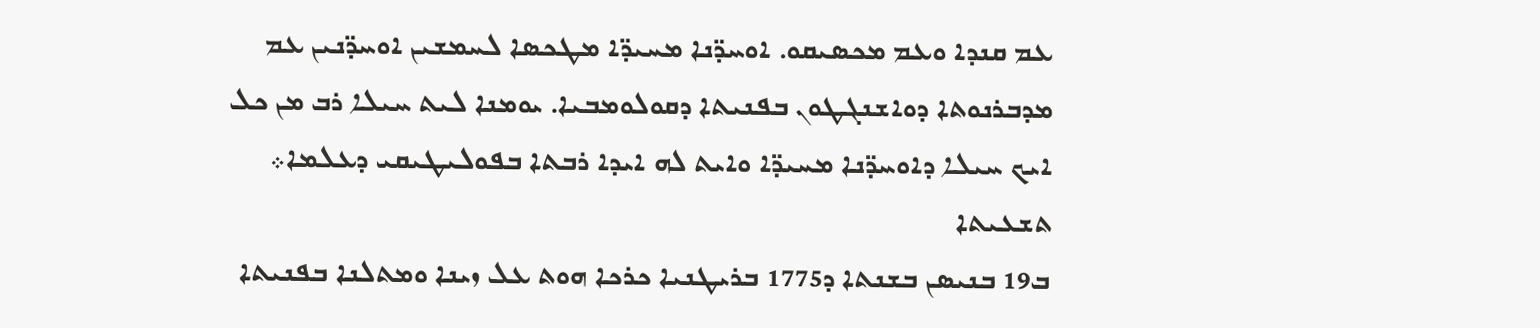ܥܡ ܩܢܕܐ ܘܥܡ ܡܟܣܝܩܘ. ܐܘܚܕ̈ܢܐ ܡܚܝܕ̈ܐ ܡܛܟܣܐ ܠܚܡܫܝܢ ܐܘܚܕ̈ܢܝܢ ܥܡ ܡܕܒܪܢܘܬܐ ܕܘܐܫܢܓܛܘܢ ܒܦܢܝܬܐ ܕܩܘܠܘܡܒܝܐ. ܝܘܡܢܐ ܠܝܬ ܚܝܠܐ ܪܒ ܡܢ ܟܠ ܐܝܟ ܚܝܠܐ ܕܐܘܚܕ̈ܢܐ ܡܚܝܕ̈ܐ ܘܐܝܬ ܠܗ ܐܝܕܐ ܪܒܬܐ ܒܦܘܠܝܛܝܩܝ ܕܥܠܡܐ܀ ܬܫܥܝܬܐ
ܒ19 ܒܢܝܣܢ ܒܫܢܬܐ ܕ1775 ܒܪܝܛܢܝܐ ܟܪܟܐ ܗܘܬ ܥܠ ܙܝܢܐ ܘܡܬܠܢܐ ܒܦܢܝܬܐ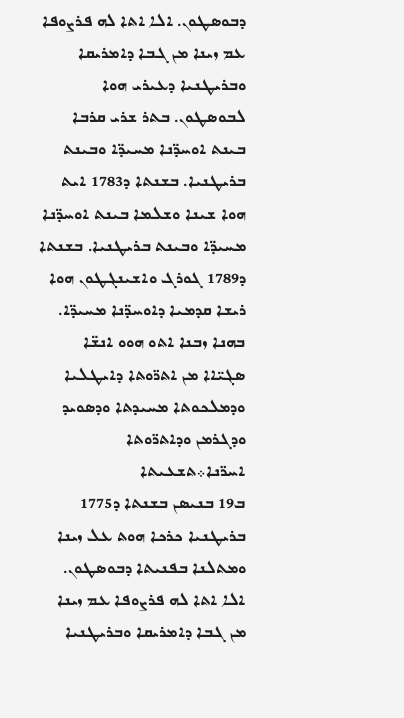ܕܒܘܣܛܘܢ. ܐܠܐ ܐܬܐ ܠܗ ܦܪܨܘܦܐ ܥܡ ܙܝܢܐ ܡܢ ܓܒܐ ܕܐܡܪܝܩܐ ܘܒܪܝܛܢܝܐ ܕܥܝܪܝ ܗܘܐ ܠܒܘܣܛܘܢ. ܒܬܪ ܫܪܝ ܩܪܒܐ ܒܝܢܬ ܐܘܚܕ̈ܢܐ ܡܚܝܕ̈ܐ ܘܒܝܢܬ ܒܪܝܛܢܝܐ. ܒܫܢܬܐ ܕ1783 ܐܝܬ ܗܘܐ ܫܝܢܐ ܘܫܠܡܐ ܒܝܢܬ ܐܘܚܕ̈ܢܐ ܡܚܝܕ̈ܐ ܘܒܝܢܬ ܒܪܝܛܢܝܐ. ܒܫܢܬܐ ܕ1789 ܓܘܪܓ ܘܐܫܝܢܓܛܘܢ ܗܘܐ ܪܝܫܐ ܩܕܡܝܐ ܕܐܘܚܕ̈ܢܐ ܡܚܝܕ̈ܐ. ܒܗܢܐ ܙܒܢܐ ܐܬܘ ܗܘܘ ܐܢܫ̈ܐ ܣܓܝ̈ܐܐ ܡܢ ܐܬܪ̈ܘܬܐ ܕܐܝܛܠܝܐ ܘܕܡܠܟܘܬܐ ܡܚܝܕܬܐ ܘܕܣܘܝܕ ܘܕܓܪܡܢ ܘܕܐܬܪ̈ܘܬܐ ܐܚܪ̈ܢܐ܀ܬܫܥܝܬܐ
ܒ19 ܒܢܝܣܢ ܒܫܢܬܐ ܕ1775 ܒܪܝܛܢܝܐ ܟܪܟܐ ܗܘܬ ܥܠ ܙܝܢܐ ܘܡܬܠܢܐ ܒܦܢܝܬܐ ܕܒܘܣܛܘܢ. ܐܠܐ ܐܬܐ ܠܗ ܦܪܨܘܦܐ ܥܡ ܙܝܢܐ ܡܢ ܓܒܐ ܕܐܡܪܝܩܐ ܘܒܪܝܛܢܝܐ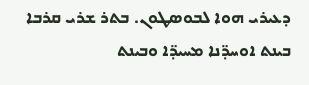ܕܥܝܪܝ ܗܘܐ ܠܒܘܣܛܘܢ. ܒܬܪ ܫܪܝ ܩܪܒܐ ܒܝܢܬ ܐܘܚܕ̈ܢܐ ܡܚܝܕ̈ܐ ܘܒܝܢܬ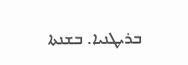ܒܪܝܛܢܝܐ. ܒܫܢܬܐ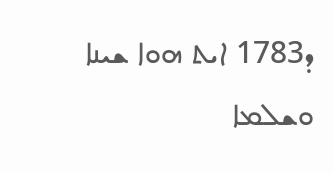ܕ1783 ܐܝܬ ܗܘܐ ܫܝܢܐ ܘܫܠܡܐ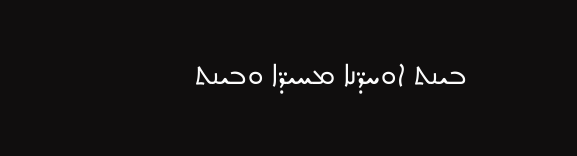ܒܝܢܬ ܐܘܚܕ̈ܢܐ ܡܚܝܕ̈ܐ ܘܒܝܢܬ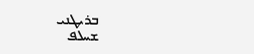ܒܪܝܛܢܝ
ܫܚܠܦ